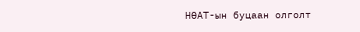НӨАТ-ын буцаан олголт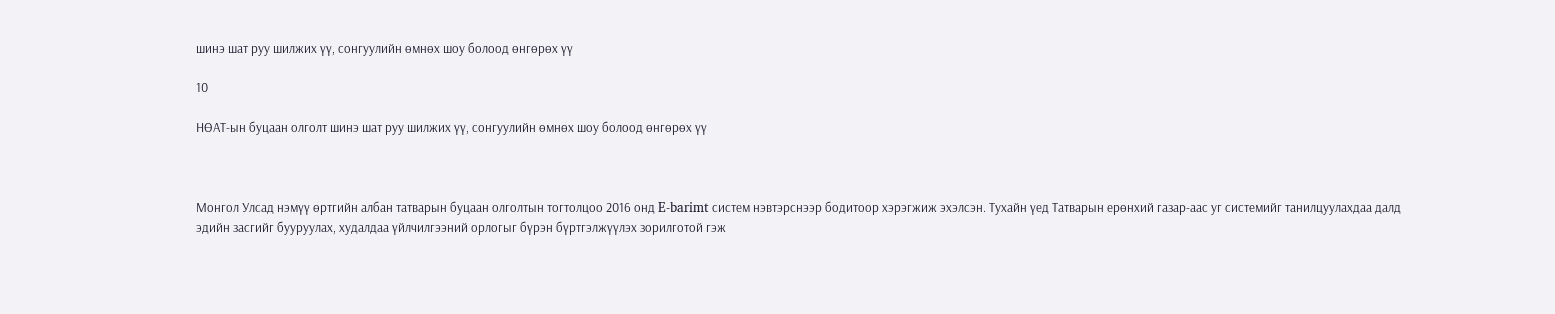шинэ шат руу шилжих үү, сонгуулийн өмнөх шоу болоод өнгөрөх үү

10

НӨАТ-ын буцаан олголт шинэ шат руу шилжих үү, сонгуулийн өмнөх шоу болоод өнгөрөх үү



Монгол Улсад нэмүү өртгийн албан татварын буцаан олголтын тогтолцоо 2016 онд E-barimt систем нэвтэрснээр бодитоор хэрэгжиж эхэлсэн. Тухайн үед Татварын ерөнхий газар-аас уг системийг танилцуулахдаа далд эдийн засгийг бууруулах, худалдаа үйлчилгээний орлогыг бүрэн бүртгэлжүүлэх зорилготой гэж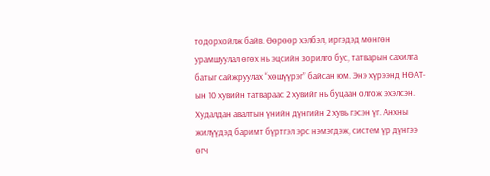тодорхойлж байв. Өөрөөр хэлбэл, иргэдэд мөнгөн урамшуулал өгөх нь эцсийн зорилго бус, татварын сахилга батыг сайжруулах “хөшүүрэг” байсан юм. Энэ хүрээнд НӨАТ-ын 10 хувийн татвараас 2 хувийг нь буцаан олгож эхэлсэн. Худалдан авалтын үнийн дүнгийн 2 хувь гэсэн үг. Анхны жилүүдэд баримт бүртгэл эрс нэмэгдэж, систем үр дүнгээ өгч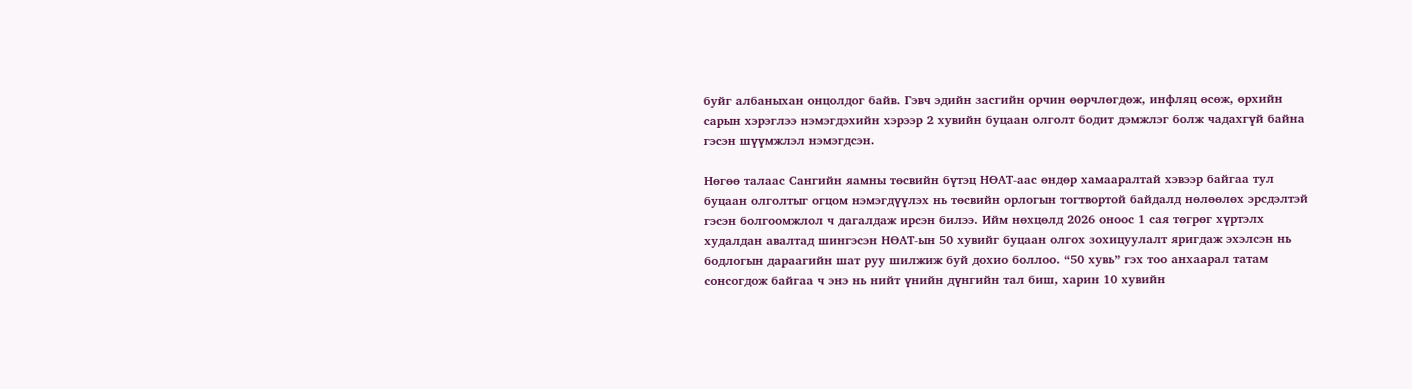буйг албаныхан онцолдог байв. Гэвч эдийн засгийн орчин өөрчлөгдөж, инфляц өсөж, өрхийн сарын хэрэглээ нэмэгдэхийн хэрээр 2 хувийн буцаан олголт бодит дэмжлэг болж чадахгүй байна гэсэн шүүмжлэл нэмэгдсэн.

Нөгөө талаас Сангийн яамны төсвийн бүтэц НӨАТ-аас өндөр хамааралтай хэвээр байгаа тул буцаан олголтыг огцом нэмэгдүүлэх нь төсвийн орлогын тогтвортой байдалд нөлөөлөх эрсдэлтэй гэсэн болгоомжлол ч дагалдаж ирсэн билээ. Ийм нөхцөлд 2026 оноос 1 сая төгрөг хүртэлх худалдан авалтад шингэсэн НӨАТ-ын 50 хувийг буцаан олгох зохицуулалт яригдаж эхэлсэн нь бодлогын дараагийн шат руу шилжиж буй дохио боллоо. “50 хувь” гэх тоо анхаарал татам сонсогдож байгаа ч энэ нь нийт үнийн дүнгийн тал биш, харин 10 хувийн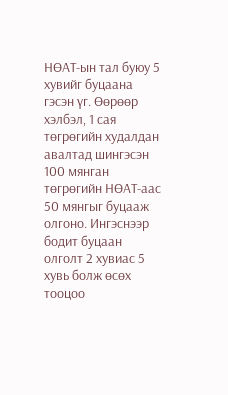НӨАТ-ын тал буюу 5 хувийг буцаана гэсэн үг. Өөрөөр хэлбэл, 1 сая төгрөгийн худалдан авалтад шингэсэн 100 мянган төгрөгийн НӨАТ-аас 50 мянгыг буцааж олгоно. Ингэснээр бодит буцаан олголт 2 хувиас 5 хувь болж өсөх тооцоо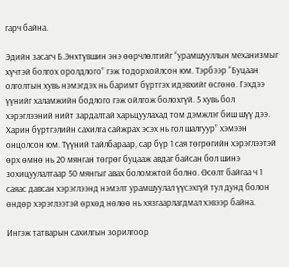гарч байна.

Эдийн засагч Б.Энхтүвшин энэ өөрчлөлтийг “урамшууллын механизмыг хүчтэй болгох оролдлого” гэж тодорхойлсон юм. Тэрбээр “Буцаан олголтын хувь нэмэгдэх нь баримт бүртгэх идэвхийг өсгөнө. Гэхдээ үүнийг халамжийн бодлого гэж ойлгож болохгүй. 5 хувь бол хэрэглээний нийт зардалтай харьцуулахад том дэмжлэг биш шүү дээ. Харин бүртгэлийн сахилга сайжрах эсэх нь гол шалгуур” хэмээн онцолсон юм. Түүний тайлбараар, сар бүр 1 сая төгрөгийн хэрэглээтэй өрх өмнө нь 20 мянган төгрөг буцааж авдаг байсан бол шинэ зохицуулалтаар 50 мянгыг авах боломжтой болно. Өсөлт байгаа ч 1 саяас давсан хэрэглээнд нэмэлт урамшуулал үүсэхгүй тул дунд болон өндөр хэрэглээтэй өрхөд нөлөө нь хязгаарлагдмал хэвээр байна.

Ингэж татварын сахилгын зорилгоор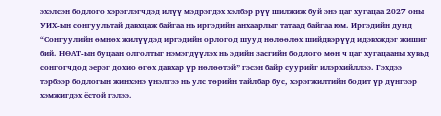эхэлсэн бодлого хэрэглэгчдэд илүү мэдрэгдэх хэлбэр рүү шилжиж буй энэ цаг хугацаа 2027 оны УИХ-ын сонгуультай давхцаж байгаа нь иргэдийн анхаарлыг татаад байгаа юм. Иргэдийн дунд “Сонгуулийн өмнөх жилүүдэд иргэдийн орлогод шууд нөлөөлөх шийдвэрүүд идэвхждэг жишиг бий. НӨАТ-ын буцаан олголтыг нэмэгдүүлэх нь эдийн засгийн бодлого мөн ч цаг хугацааны хувьд сонгогчдод эерэг дохио өгөх давхар үр нөлөөтэй” гэсэн байр суурийг илэрхийллээ. Гэхдээ тэрбээр бодлогын жинхэнэ үнэлгээ нь улс төрийн тайлбар бус, хэрэгжилтийн бодит үр дүнгээр хэмжигдэх ёстой гэлээ.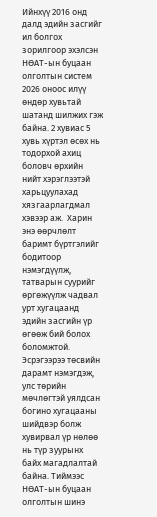Ийнхүү 2016 онд далд эдийн засгийг ил болгох зорилгоор эхэлсэн НӨАТ-ын буцаан олголтын систем 2026 оноос илүү өндөр хувьтай шатанд шилжих гэж байна. 2 хувиас 5 хувь хүртэл өсөх нь тодорхой ахиц боловч өрхийн нийт хэрэглээтэй харьцуулахад хязгаарлагдмал хэвээр аж.  Харин энэ өөрчлөлт баримт бүртгэлийг бодитоор нэмэгдүүлж, татварын суурийг өргөжүүлж чадвал урт хугацаанд эдийн засгийн үр өгөөж бий болох боломжтой. Эсрэгээрээ төсвийн дарамт нэмэгдэж, улс төрийн мөчлөгтэй уялдсан богино хугацааны шийдвэр болж хувирвал үр нөлөө нь түр зуурынх байх магадлалтай байна. Тиймээс НӨАТ-ын буцаан олголтын шинэ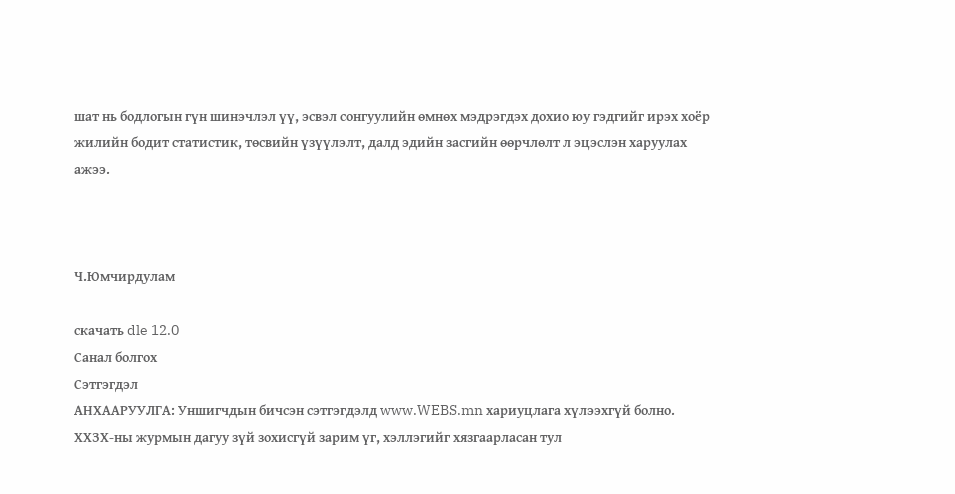шат нь бодлогын гүн шинэчлэл үү, эсвэл сонгуулийн өмнөх мэдрэгдэх дохио юу гэдгийг ирэх хоёр жилийн бодит статистик, төсвийн үзүүлэлт, далд эдийн засгийн өөрчлөлт л эцэслэн харуулах ажээ.



Ч.Юмчирдулам

скачать dle 12.0
Санал болгох
Сэтгэгдэл
АНХААРУУЛГА: Уншигчдын бичсэн сэтгэгдэлд www.WEBS.mn хариуцлага хүлээхгүй болно. ХХЗХ-ны журмын дагуу зүй зохисгүй зарим үг, хэллэгийг хязгаарласан тул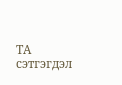ТА сэтгэгдэл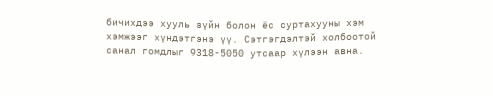бичихдээ хууль зүйн болон ёс суртахууны хэм хэмжээг хүндэтгэнэ үү. Сэтгэгдэлтэй холбоотой санал гомдлыг 9318-5050 утсаар хүлээн авна.